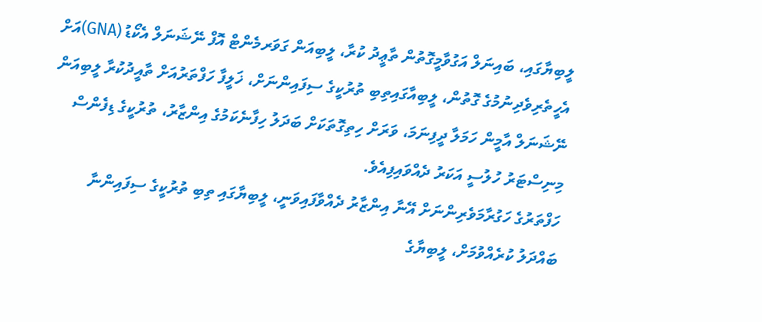ލީބިޔާގައި، ބައިނަލް އަގުވާމީގޮތުން ތާޢީދު ކުރާ، ލީބިއަން ގަވަރމެންޓް އޮފް ނޭޝަނަލް އެކޯޑު (GNA)އަށް އެހީތެރިވެދިނުމުގެ ގޮތުން، ލީބިއާގައިތިބި ތުރުކީގެ ސިފައިންނަށް، ޚަލީފާ ހަފްތަރުއަށް ތާއީދުކުރާ ލީބިއަން ނޭޝަނަލް އާމީން ހަމަލާ ދީފިނަމަ، ވަރަށް ހިތިގޮތަކަށް ބަދަލު ހިފާނެކަމުގެ އިންޒާރު، ތުރުކީގެ ޑިފެންސް މިނިސްޓަރު ހުލުސީ އަކަރު ދެއްވައިފިއެވެ.
ހަފްތަރުގެ ހަގުރާމަވެރިންނަށް އޭނާ އިންޒާރު ދެއްވާފައިވަނީ، ލީބިޔާގައި ތިބި ތުރުކީގެ ސިފައިންނާ ބައްދަލު ކުރެއްވުމަށް، ލީބިޔާގެ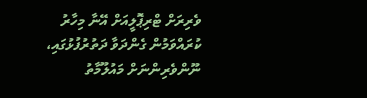ވެރިރަށް ޓްރިޕޮލީއަށް އޭނާ މިހާރު ކުރައްވަމުން ގެންދަވާ ދަތުރުފުޅުގައި، ނޫންވެރިންނަށް މައުލޫމާތު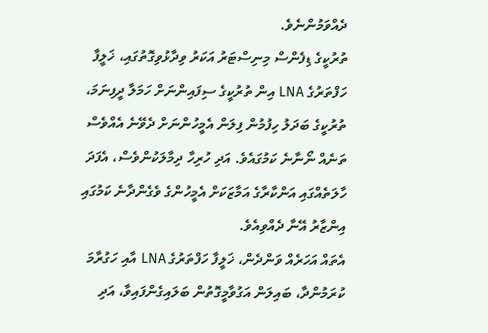ދެއްވަމުންނެވެ.
ތުރުކީގެ ޑިފެންސް މިނިސްޓަރު އަކަރު ވިދާޅުވިގޮތުގައި، ޚަލީފާ ހަފްތަރުގެ LNA އިން ތުރުކީގެ ސިފައިންނަށް ހަމަލާ ދީފިނަމަ، ތުރުކީގެ ބަދަލު ހިފުމުން ފިލަން އެމީހުންނަށް ދެވޭނެ އެއްވެސް ތަނެއް ނޯނާނެ ކަމުގައެވެ. އަދި ހުރިހާ ދިމާލަކުންވެސް، އެފަދަ ހާލަތެއްގައި އަންކާރާގެ އަމާޒަކަށް އެމީހުންގެ ވެގެންދާނެ ކަމުގައި އިންޒާރު އޭނާ ދެއްވިއެވެ.
އެތައް އަހަރެއް ވަންދެން، ޚަލީފާ ހަފްތަރުގެ LNA އާއި ހަގުރާމަ ކުރަމުންދާ، ބައިލަން އަގުވާމީގޮތުން ބަލައިގެންފައިވާ، އަދި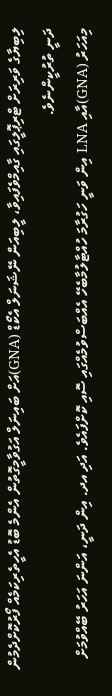ލިބިޔާގެ ވަރިރަށް ޓްރިޕޮލީގައި ގާއިމްވެފައިވާ، ލީބިއަން ނޭޝަނަލް އެކޯޑް (GNA)އަށް ބައިނަލް އަގުވާމީގޮތުން އެންމެ ބޮޑު އެހީތެރިކަމެއް ފޯރުކޮށްދެމުން ދަނީ ތުރުކީންނެވެ.
މިއަހަރު (GNA)އާއި LNA އިން ވަނީ ހަގުރާމަ ހުއްޓާލުމާބެހޭ އެއްބަސްވުމެއްގައި ސޮއި ކޮށްފައެވެ. އަދި އދ. އިން ދަނީ، އަންނަ އަހަރު ބޭއްވުމަށް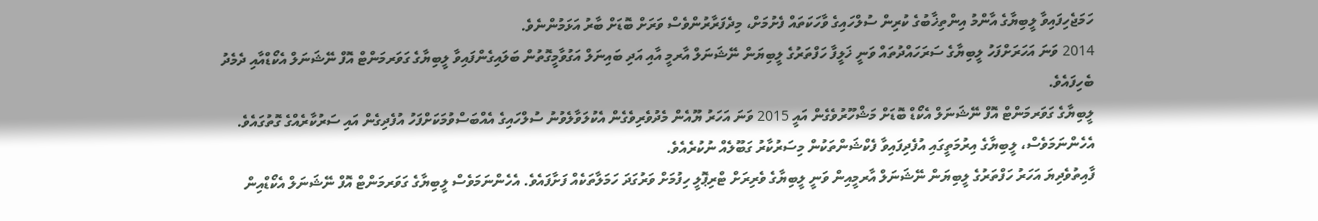ހަމަޖެހިފައިވާ ލީބިޔާގެ އާންމު އިންތިޚާބުގެ ކުރިން ސުލްހައިގެ ވާހަކަތައް ފެށުމަށް، މިދެފަރާރުންވެސް ވަރަށް ބޮޑަށް ބާރު އަޅަމުންނެވެ.
2014 ވަނަ އަހަރަށްފަހު ލީބިޔާގެ ސަރަހައްދުތައް ވަނީ ޚަލީފާ ހަފްތަރުގެ ލީބިޔަން ނޭޝަނަލް އާރމީ އާއި އަދި ބައިނަލް އަގުވާމީގޮތުން ބަލައިގެންފައިވާ ލީބިޔާގެ ގަވަރމަންޓް އޮފް ނޭޝަނަލް އެކޯޑްއާއި ދެމެދު ބެހިފައެވެ.
ލީބިޔާގެ ގަވަރމަންޓް އޮފް ނޭޝަނަލް އެކޯޑް ބޮޑަށް މަޝްހޫރުވެގެން އައީ 2015 ވަނަ އަހަރު ޔޫއެން މެދުވެރިވެގެން އެކުލަވާލެވުނު ސުލްހައިގެ އެއްބަސްވުމަކަށްފަހު އުފެދިގެން އައި ސަރުކާރެއްގެ ގޮތުގައެވެ. އެހެންނަމަވެސް، ލީބިޔާގެ އިރުމަތީގައި އުފެދިފައިވާ ފެކްޝަންތަކުން މިސަރުކާރު ގަބޫލެއް ނުކުރެއެވެ.
ފާއިތުވެދިޔަ އަހަރު ހަފްތަރުގެ ލީބިޔަން ނޭޝަނަލް އާރމީއިން ވަނީ ލީބިޔާގެ ވެރިރަށް ޓްރިޕޮލީ ހިފުމަށް ވަރުގަދަ ހަމަލާތަކެއް ފަށާފައެވެ. އެހެންނަމަވެސް ލީބިޔާގެ ގަވަރމަންޓް އޮފް ނޭޝަނަލް އެކޯޑްއިން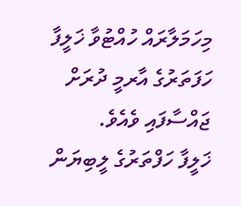މިހަމަލާރައް ހުއްޓުވާ ޚަލީފާ ހަފަތަރުގެ އާރމީ ދުރަށް ޖައްސާފައި ވެއެވެ.
ޚަލީފާ ހަފްތަރުގެ ލީބިޔަން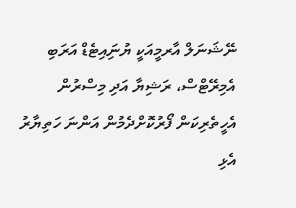ނޭޝަނަލް އާރމީއަކީ ޔުނިައިޓެޑް އަރަބި އެމިރޭޓްސް، ރަޝިޔާ އަދި މިސްރުން އެހީތެރިކަން ފޯރުކޮށްދެމުން އަންނަ ހަތިޔާރު އެޅި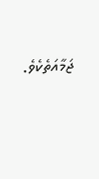ޖަމާއަތެކެވެ.